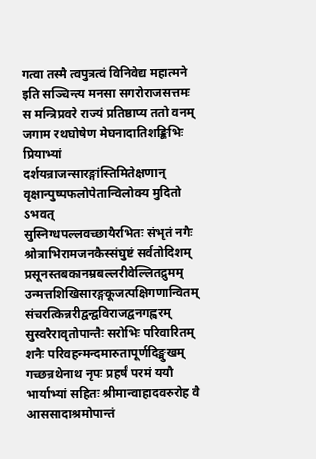गत्वा तस्मै त्वपुत्रत्वं विनिवेद्य महात्मने
इति सञ्चिन्त्य मनसा सगरोराजसत्तमः
स मन्त्रिप्रवरे राज्यं प्रतिष्ठाप्य ततो वनम्
जगाम रथघोषेण मेघनादातिशङ्किभिः
प्रियाभ्यां दर्शयन्राजन्सारङ्गांस्तिमितेक्षणान्
वृक्षान्पुष्पफलोपेतान्विलोक्य मुदितो ऽभवत्
सुस्निग्धपल्लवच्छायैरभितः संभृतं नगैः
श्रोत्राभिरामजनकैस्संघुष्टं सर्वतोदिशम्
प्रसूनस्तबकानम्रबल्लरीवेल्लितद्रुमम्
उन्मत्तशिखिसारङ्गकूजत्पक्षिगणान्वितम्
संचरत्किन्नरीद्वन्द्वविराजद्वनगह्वरम्
सुस्वरैरावृतोपान्तैः सरोभिः परिवारितम्
शनैः परिवहन्मन्दमारुतापूर्णदिङ्मुखम्
गच्छन्रथेनाथ नृपः प्रहर्षं परमं ययौ
भार्याभ्यां सहितः श्रीमान्वाहादवरुरोह वै
आससादाश्रमोपान्तं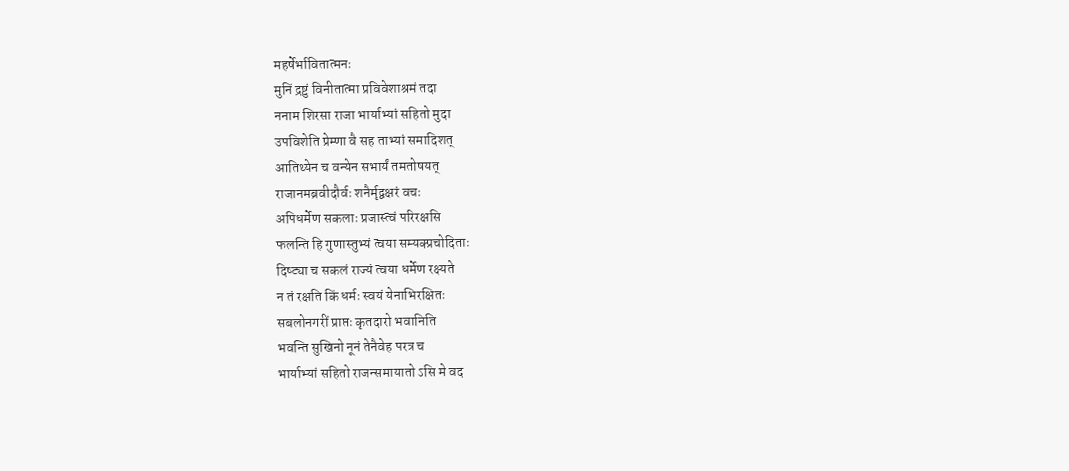महर्षेर्भावितात्मनः
मुनिं द्रष्टुं विनीतात्मा प्रविवेशाश्रमं तदा
ननाम शिरसा राजा भार्याभ्यां सहितो मुदा
उपविशेति प्रेम्णा वै सह ताभ्यां समादिशत्
आतिथ्येन च वन्येन सभार्यं तमतोषयत्
राजानमब्रवीदौर्वः शनैर्मृद्वक्षरं वचः
अपिधर्मेण सकलाः प्रजास्त्वं परिरक्षसि
फलन्ति हि गुणास्तुभ्यं त्वया सम्यक्प्रचोदिताः
दिष्ट्या च सकलं राज्यं त्वया धर्मेण रक्ष्यते
न तं रक्षति किं धर्मः स्वयं येनाभिरक्षितः
सबलोनगरीं प्राप्तः कृतदारो भवानिति
भवन्ति सुखिनो नूनं तेनैवेह परत्र च
भार्याभ्यां सहितो राजन्समायातो ऽसि मे वद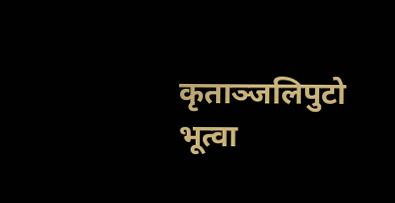कृताञ्जलिपुटो भूत्वा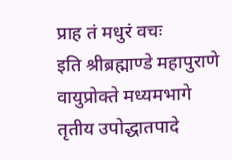प्राह तं मधुरं वचः
इति श्रीब्रह्माण्डे महापुराणे वायुप्रोक्ते मध्यमभागे तृतीय उपोद्धातपादे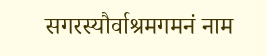सगरस्यौर्वाश्रमगमनं नाम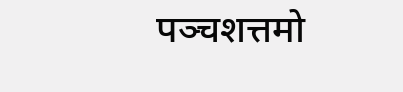पञ्चशत्तमो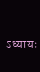ऽध्यायः